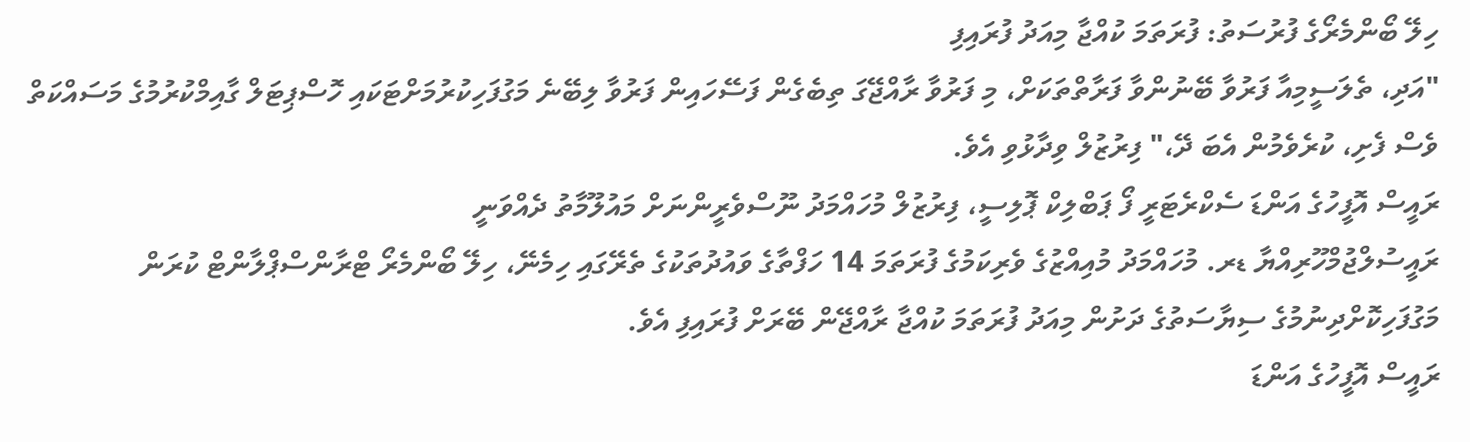ހިލޭ ބޯންމެރޯގެ ފުރުސަތު: ފުރަތަމަ ކުއްޖާ މިއަދު ފުރައިފި
"އަދި، ތެލަސީމިއާ ފަރުވާ ބޭނުންވާ ފަރާތްތަކަށް، މި ފަރުވާ ރާއްޖޭގަ ތިބެގެން ފަސޭހައިން ފަރުވާ ލިބޭނެ މަގުފަހިކުރުމަށްޓަކައި ހޮސްޕިޓަލް ގާއިމްކުރުމުގެ މަސައްކަތް ވެސް ފެށި، ކުރެވެމުން އެބަ ދޭ،" ފިރުޒުލް ވިދާޅުވި އެވެ.
ރައީސް އޮފީހުގެ އަންޑަ ސެކްރެޓަރީ ފޯ ޕަބްލިކް ޕޮލިސީ، ފިރުޒުލް މުހައްމަދު ނޫސްވެރީންނަށް މައުލޫމާތު ދެއްވަނީ
ރައީސުލްޖުމްހޫރިއްޔާ ޑރ. މުހައްމަދު މުއިއްޒުގެ ވެރިކަމުގެ ފުރަތަމަ 14 ހަފްތާގެ ވައުދުތަކުގެ ތެރޭގައި ހިމެނޭ، ހިލޭ ބޯންމެރޯ ޓްރާންސްޕްލާންޓް ކުރަން މަގުފަހިކޮށްދިނުމުގެ ސިޔާސަތުގެ ދަށުން މިއަދު ފުރަތަމަ ކުއްޖާ ރާއްޖޭން ބޭރަށް ފުރައިފި އެވެ.
ރައީސް އޮފީހުގެ އަންޑަ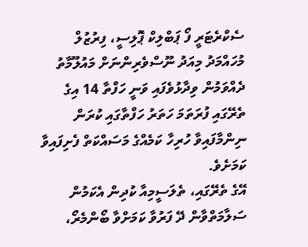ސެކްރެޓަރީ ފޯ ޕަބްލިކް ޕޮލިސީ، ފިރުޒުލް މުހައްމަދު މިއަދު ނޫސްވެރިންނަށް މައުލޫމާތު ދެއްވަމުން ވިދާޅުވެފައި ވަނީ ހަފްތާ 14 އިގެ ތެރޭގައި ފުރަތަމަ ހަތަރު ހަފްތާގައި ކުރަން ނިންމާފައިވާ ހުރިހާ ކަމެއްގެ މަސައްކަތް ފެށިފައިވާ ކަމަށެވެ.
އޭގެ ތެރޭގައި، ތެލަސީމިއާ ކުދިން އެކަމުން ސަލާމަތްވާން ދޭ ފަރުވާ ކަމަށްވާ ބޯންމެރޯ،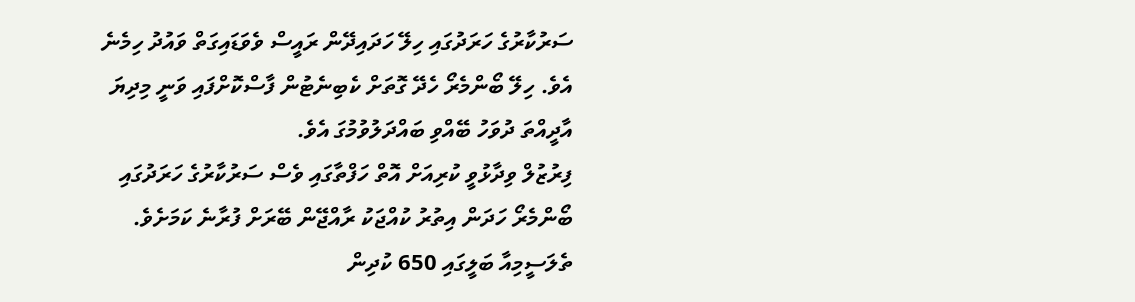ސަރުކާރުގެ ހަރަދުގައި ހިލޭ ހަދައިދޭން ރައީސް ވެވަޑައިގަތް ވައުދު ހިމެނެ އެވެ. ހިލޭ ބޯންމެރޯ ހެދޭ ގޮތަށް ކެބިނެޓުން ފާސްކޮށްފައި ވަނީ މިދިޔަ އާދީއްތަ ދުވަހު ބޭއްވި ބައްދަލުވުމުގަ އެވެ.
ފިރުޒުލް ވިދާޅުވީ ކުރިއަށް އޮތް ހަފްތާގައި ވެސް ސަރުކާރުގެ ހަރަދުގައި ބޯންމެރޯ ހަދަން އިތުރު ކުއްޖަކު ރާއްޖޭން ބޭރަށް ފުރާނެ ކަމަށެވެ.
ތެލަސީމިއާ ބަލީގައި 650 ކުދިން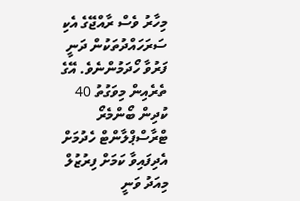މިހާރު ވެސް ރާއްޖޭގެ އެކި ސަރަހައްދުތަކުން ދަނީ ފަރުވާ ހޯދަމުންނެވެ. އޭގެ ތެރެއިން މިވަގުތު 40 ކުދިން ބޯންމެރޯ ޓްރާސްޕްލާންޓް ހެދުމަށް އެދިފައިވާ ކަމަށް ފިރުޒުލް މިއަދު ވަނީ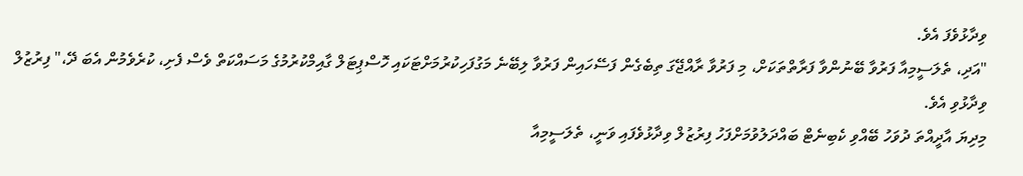ވިދާޅުވެފަ އެވެ.
"އަދި، ތެލަސީމިއާ ފަރުވާ ބޭނުންވާ ފަރާތްތަކަށް، މި ފަރުވާ ރާއްޖޭގަ ތިބެގެން ފަސޭހައިން ފަރުވާ ލިބޭނެ މަގުފަހިކުރުމަށްޓަކައި ހޮސްޕިޓަލް ގާއިމްކުރުމުގެ މަސައްކަތް ވެސް ފެށި، ކުރެވެމުން އެބަ ދޭ،" ފިރުޒުލް ވިދާޅުވި އެވެ.
މިދިޔަ އާދީއްތަ ދުވަހު ބޭއްވި ކެބިނެޓް ބައްދަލުވުމަށްފަހު ފިރުޒުލް ވިދާޅުވެފައި ވަނީ، ތެލަސީމިއާ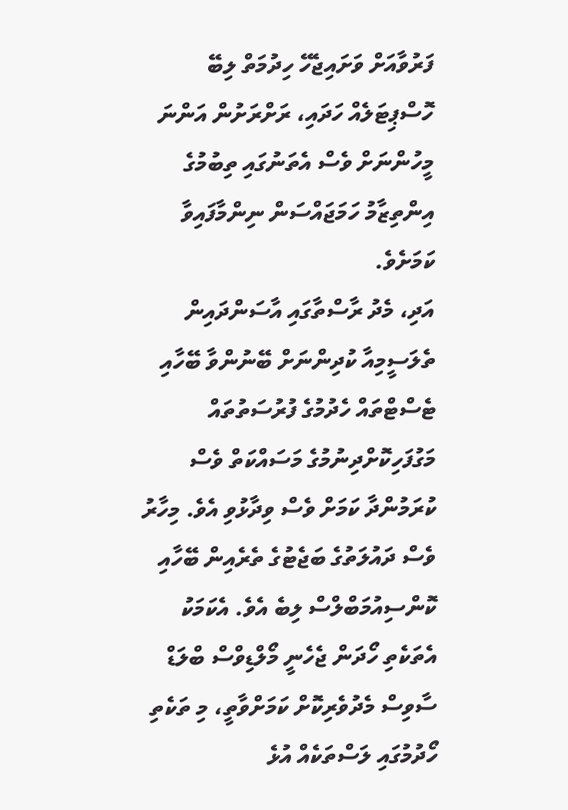ފަރުވާއަށް ވަށައިޖެހޭ ހިދުމަތް ލިބޭ ހޮސްޕިޓަލެއް ހަދައި، ރަށްރަށުން އަންނަ މީހުންނަށް ވެސް އެތަނުގައި ތިބުމުގެ އިންތިޒާމު ހަމަޖައްސަން ނިންމާފައިވާ ކަމަށެވެ.
އަދި، މެދު ރާސްތާގައި އާސަންދައިން ތެލަސީމިއާ ކުދިންނަށް ބޭނުންވާ ބޭހާއި ޓެސްޓްތައް ހެދުމުގެ ފުރުސަތުތައް މަގުފަހިކޮށްދިނުމުގެ މަސައްކަތް ވެސް ކުރަމުންދާ ކަމަށް ވެސް ވިދާޅުވި އެވެ. މިހާރު ވެސް ދައުލަތުގެ ބަޖެޓުގެ ތެރެއިން ބޭހާއި ކޮންސިއުމަބްލްސް ލިބެ އެވެ. އެކަމަކު އެތަކެތި ހޯދަން ޖެހެނީ މޯލްޑިވްސް ބްލަޑް ސާވިސް މެދުވެރިކޮށް ކަމަށްވާތީ، މި ތަކެތި ހޯދުމުގައި ލަސްތަކެއް އުޅެ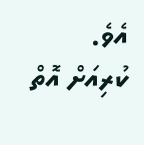އެވެ.
ކުރިއަށް އޮތް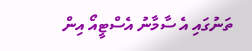ތަނުގައި އެ ސާމާނު އެސްޓީއޯ އިން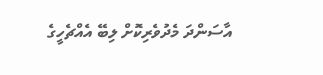އާސަންދަ މެދުވެރިކޮށް ލިބޭ އެއްޗެހީގެ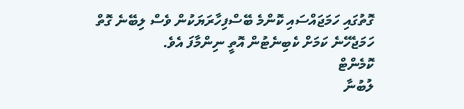ގޮތުގައި ހަމަޖައްސައި ކޮންމެ ބޭސްފިހާރަޔަކުން ވެސް ލިބޭނެ ގޮތް ހަމަޖެހޭނެ ކަމަށް ކެބިނެޓުން އޮތީ ނިންމާފަ އެވެ.
ކޮމެންޓް
ލުބުނާ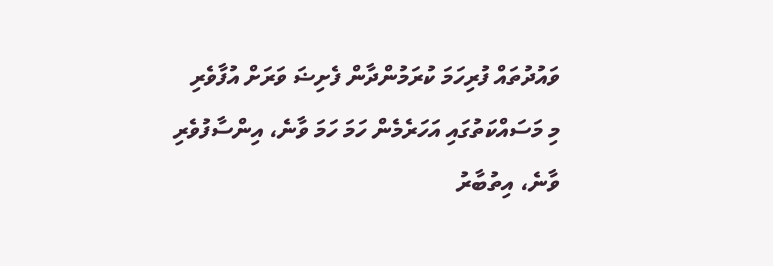ވައުދުތައް ފުރިހަމަ ކުރަމުންދާން ފެށިޟަ ވަރަށް އުފާވެރި
މި މަސައްކަތުގައި އަހަރެމެން ހަމަ ހަމަ ވާނެ، އިންސާފުވެރި ވާނެ، އިތުބާރު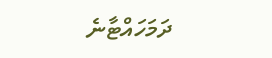ދަމަހައްޓާނެ